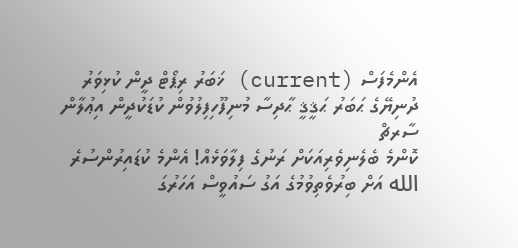އެންމެފަސް (current) ޚަބަރު ރިޕޯޓް ދީން ކުޅިވަރު ދުނިޔޭގެ ޙަބަރު ޙަޤީޤީ ޙާދިސާ މުނިފޫހިފިލުވުން ކުޑަކުދީން އިޢުލާން ސާރޗް
ކޮންމެ ބެލެނިވެރިއަކަށް ރަނުގެ ފިލާވަޅެއް! އެންމެ ކުޑައިރުންސުރެ الله އަށް ބިރުވެތިވުމުގެ އަގު ‍ސައުވީސް އަހަރުގަ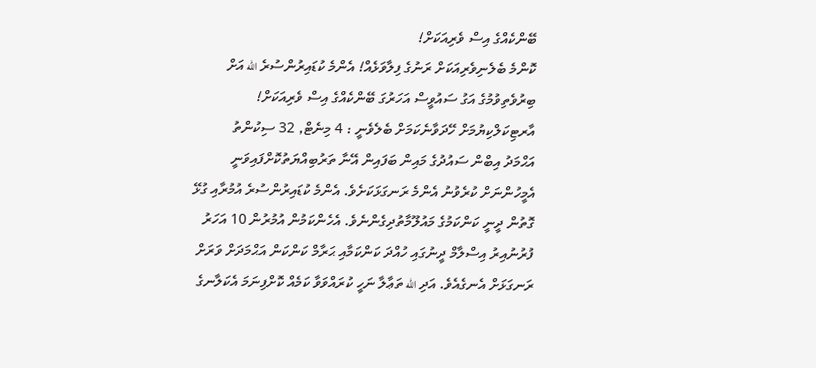ބޭންކެއްގެ އިސް ވެރިއަކަށް!
ކޮންމެ ބެލެނިވެރިއަކަށް ރަނުގެ ފިލާވަޅެއް! އެންމެ ކުޑައިރުންސުރެ الله އަށް ބިރުވެތިވުމުގެ އަގު ‍ސައުވީސް އަހަރުގަ ބޭންކެއްގެ އިސް ވެރިއަކަށް!
އާރޓިކަލްކިޔުމަށް ހޭދަވާނެކަމަށް ބެލެވެނީ : 4 މިނެޓް, 32 ސިކުންތު
އަޙްމަދު އިބްން ސައުދުގެ މައިން ބަފައިން އޭނާ ތަރުބިއްޔަތުކޮށްފައިވަނީ އެމީހުންނަށް ކުރެވުނު އެންމެ ރަނގަޅަކަށެވެ. އެންމެ ކުޑައިރުންސުރެ އުމުރާއި ގުޅޭ ގޮތުން ދީނީ ކަންކަމުގެ މައުލޫމާތުދިގެންނެވެ. އެހެންކަމުން އުމުރުން 10 އަހަރު ފުރުނުއިރު އިސްލާމް ދީނުގައި ހުއްދަ ކަންކަމާއި ޙަރާމް ކަންކަން އަޙްމަދަށް ވަރަށް ރަނގަޅަށް އެނގެއެވެ. އަދި الله ތަޢާލާ ނަހީ ކުރައްވަވާ ކަމެއް ކޮށްފިނަމަ އެކަލާނގެ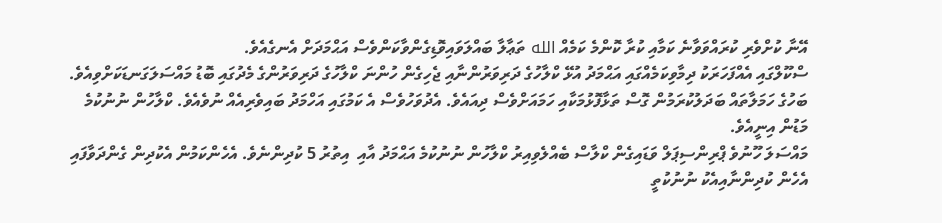އޭނާ ކުށްވެރި ކުރައްވަވާނެ ކަމާއި ކުރާ ކޮންމެ ކަމެއް الله ތަޢާލާ ބައްލަވައިވޮޑިގެންވާކަންވެސް އަޙްމަދަށް އެނގެއެވެ.
ސްކޫލްގައި އެއްފަހަރަކު ދިމާވިކަމެއްގައި އަޙްމަދު އުޅޭ ކްލާހުގެ ދަރިވަރުންނާއި ޖެހިގެން ހުންނަ ކްލާހުގެ ދަރިވަރުންގެ މެދުގައި ބޮޑު މައްސަލަގަނޑަކަށްވިއެވެ. ބަހުގެ ހަމަލާތައް ބަދަލުކުރަމުން ގޮސް ތަޅާފޮޅުމަކާއި ހަމައަށްވެސް ދިއައެވެ. އެދުވަހުވެސް އެ ކަމުގައި އަހްމަދު ބައިވެރިއެއް ނުވެއެވެ. ކްލާހުން ނުނުކުމެ މަޑުން އިނީއެވެ.
މައްސަލަ ހޫނުވެ ޕްރިންސިޕަލް ވަޑައިގެން ކްލާސް ބެއްލެވިއިރު ކްލާހުން ނުނުކުމެ އަޙްމަދު އާއި  އިތުރު 5 ކުދިންނެވެ. އެހެންކަމުން އެކުދިން ގެންދަވާފައި އެހެން ކުދިންނާއިއެކު ނުނުކުތީ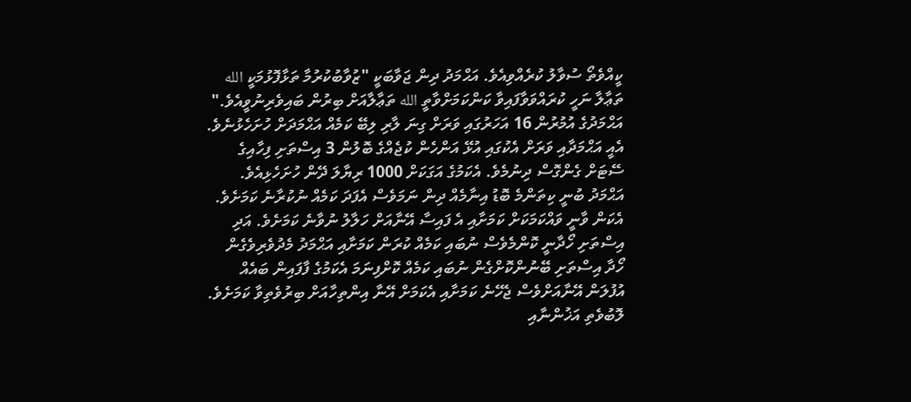ކީއްވެތޯ ސުވާލު ކުރެއްވިއެވެ. އަޙްމަދު ދިން ޖަވާބަކީ "ޒުވާބުކުރުމާ ތަޅާފޮޅުމަކީ الله ތަޢާލާ ނަހީ ކުރައްވަވާފައިވާ ކަންކަމަށްވާތީ الله ތަޢާލާއަށް ބިރުން ބައިވެރިނުވީއެވެ."
އަޙްމަދުގެ އުމުރުން 16 އަހަރުގައި ވަރަށް ގިނަ ލާރި ލިބޭ ކަމެއް އަޙްމަދަށް ހުށަހެޅުނެވެ. އެއީ އަޙްމަދާއި ވަރަށް އެކުގައި އުޅޭ އަންހެން ކުޖެއްގެ ބޮލުން 3 އިސްތަށި ފިހާއިގެ ސޭޓަށް ގެންގޮސް ދިނުމެވެ. އެކަމުގެ އަގަކަށް 1000 ރިޔާލަ ދޭން ހުށަހެޅިއެވެ. އަޙްމަދު ބުނީ ކިތަންމެ ބޮޑު އިނާމެއް ދިން ނަމަވެސް އެފަދަ ކަމެއް ނުކުރާނެ ކަމަށެވެ. އެކަން ވާނީ ވައްކަމަކަށް ކަމަށާއި އެ ފައިސާ އޭނާއަށް ހަލާލު ނުވާނެ ކަމަށެވެ. އަދި އިސްތަށި ހޯދާނީ ކޮންމެވެސް ނުބައި ކަމެއް ކުރަން ކަމަށާއި އަޙްމަދު މެދުވެރިވެގެން ހޯދާ އިސްތަށި ބޭނުންކޮށްގެން ނުބައި ކަމެއް ކޮށްފިނަމަ އެކަމުގެ ފާފައިން ބައެއް އުފުލަން އޭނާއަށްވެސް ޖެހޭނެ ކަމަށާއި އެކަމަށް އޭނާ އިންތިހާއަށް ބިރުވެތިވާ ކަމަށެވެ.
ލޮބުވެތި އަޚުންނާއި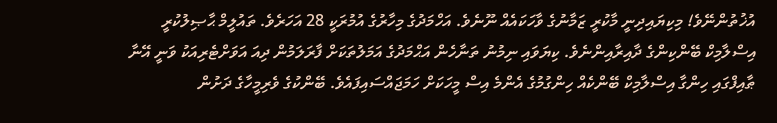އުޚުތުންނޭވެ! މިކިޔައިދިނީ މާކުރީ ޒަމާނުގެ ވާހަކައެއް ނޫނެވެ. އަހްމަދުގެ މިހާރުގެ އުމުރަކީ 28 އަހަރެވެ. ތައުލީމް ޙާޞިލުކުރީ އިސްލާމިކް ބޭންކިންގެ ދާއިރާއިންނެވެ. ކިޔަވައި ނިމުނު ތަނާހެން އަޙްމަދުގެ އަމަލުތަކަށް ފާރަލަމުން ދިއަ އަވަށްޓެރިއަކު ވަނީ އޭނާ ޠާއިފްގައި ހިންގާ އިސްލާމިކް ބޭންކެއް ހިންގުމުގެ އެންމެ އިސް މީހަކަށް ހަމަޖައްސައިފައެވެ. ބޭންކުގެ ވެރިމީހާގެ ދަށުން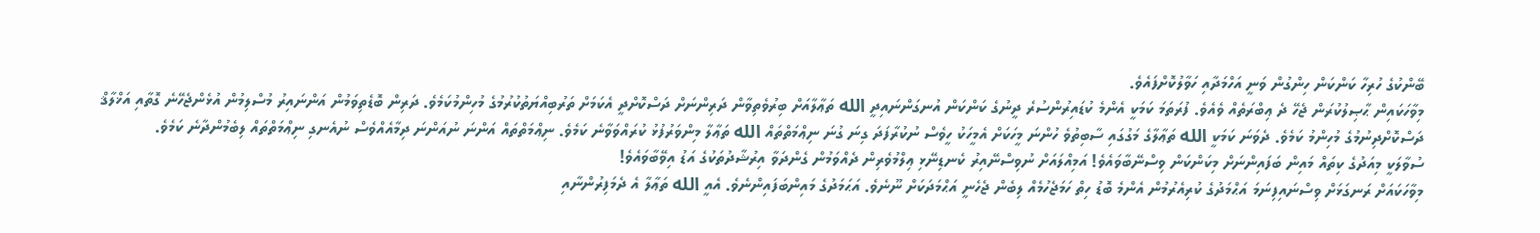ބޭންކުގެ ހުރިހާ ކަންކަން ހިންގުން ވަނީ އަހްމަދާއި ހަވާލުކޮށްފައެވެ.
މިވާހަކައިން ޙާޞިލުކުރަން ޖެހޭ ދެ ޢިބްރަތެއް ވެއެވެ. ފުރަތަމަ ކަމަކީ އެންމެ ކުޑައިރުންސުރެ ދީނުގެ ކަންކަން އުނގަންނައިދީ الله ތަޢާލާއަށް ބިރުވެތިވާން ދަރިންނަށް ދަސްކޮށްދީ އެކަމަށް ތަރުބިއްޔަތުކުރުމުގެ މުހިންމުކަމެވެ. ދަރިން ބޮޑެތިވަމުން އަންނައިރު މުސްލިމުން އުޅެންޖެހޭނެ ގޮތާއި އަޚްލާޤް ދަސްކޮށްދިނުމުގެ މުހިންމު ކަމެވެ. ދެވަނަ ކަމަކީ الله ތަޢާލާގެ މަގުގައި ސާބިތުވެ ހުންނަ މީހަކަށް އެމީހަކު ހީވެސް ނުކުރާފަދަ ގިނަ ގުނަ ނިޢްމަތްތައް الله ތަޢާލާ މިންވަރުފުޅު ކުރައްވަވާނެ ކަމެވެ. ނިޢްމަތްތައް އަންނަ ނުއަންނަ ދިމާއެއްވެސް ނުއެނގި ނިޢްމަތްތައް ލިބެމުންދާނެ ކަމެވެ.
ސުވާލަކީ މިއަދުގެ ކިތައް މައިން ބަފައިންނަށް މިކަންކަން ވިސްނޭބާވައެވެ! އަމިއްލައަށް ނުވިސްނޭއިރު ކެނޑިނޭޅި ޢިލްމުވެރިން ދެއްވަމުން ގެންދަވާ އިރުޝާދުތަކުގެ އަޑު އިވޭބާވައެވެ!
މިވާހަކައަށް ރަނގަޅަށް ވިސްނައިފިނަމަ އަޙްމަދުގެ ކުރިއެރުމުން އެންމެ ބޮޑު ހިތް ހަމަޖެހުމެއް ލިބެން ޖެހެނީ އަޙްމަދަކަށް ނޫނެވެ. އަޙަމަދުގެ މައިންބަފައިންނެވެ. އެއީ الله ތަޢާލާ އެ ދެމަފިރުންނާއި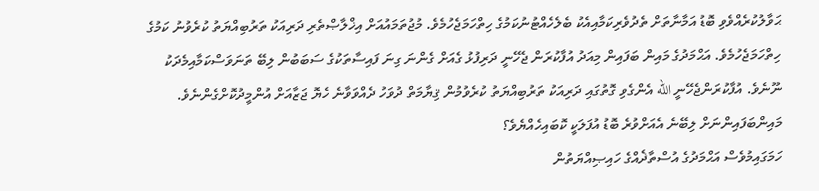ޙަވާލުކުރެއްވެވި ބޮޑު އަމާނާތަށް ތެދުވެރިކަމާއިއެކު ބެލެހެއްޓުނުކަމުގެ ހިތްހަމަޖެހުމެވެ. މުޖުތަމައުއަށް އިޚްލާޞްތެރި ދަރިއަކު ތަރުބިއްޔަތު ކުރެވުނު ކަމުގެ ހިތްހަމަޖެހުމެވެ. އަޙްމަދުގެ މައިން ބަފައިން މިއަދު އުފާކުރަން ޖެހޭނީ ދަރިފުޅު ގެއަށް ގެންނަ ގިނަ ފައިސާތަކުގެ ސަބަބުން ލިބޭ ތަނަވަސްކަމާއިމެދަކު ނޫނެވެ. އުފާކުރަންޖެހޭނީ الله އެންގެވި ގޮތުގައި ދަރިއަކު ތަރުބިއްޔަތު ކުރެވުމުން ޤިޔާމަތް ދުވަހު ދެއްވަވާނެ ހެޔޮ ޖަޒާއަށް އުންމީދުކޮށްގެންނެވެ. މައިންބަފައިންނަށް ލިބޭނެ އެއަށްވުރެ ބޮޑު އުފަލަކީ ކޮބައިހެއްޔެވެ؟
ހަމަގައިމުވެސް އަޙްމަދުގެ އުސްތާޛެއްގެ ހައިޞިއްޔަތުން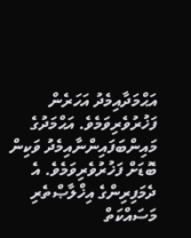އަޙްމަދާއިމެދު އަހަރެން ފަޚުރުވެރިވަމެވެ. އަޙްމަދުގެ މައިންބަފައިންނާއިމެދު ވަކިން ބޮޑަށް ފަޚުރުވެރިވަމެވެ. އެ ދެމަފިރިންގެ އިޚްލާޞްތެރި މަސައްކަތް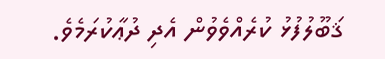ޤަބޫލުފުޅު ކުރެއްވެވުން އެދި ދުޢާކުރަމެވެ.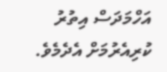އަހްމަދަސް އިތުރު ކުރިއެރުމަށް އެދެމެވެ.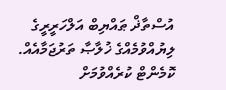އުސްތާޛް ޠައްޔިބް އަލްހަރީރީގެ ލިޔުއްވުމެއްގެ ޚުލާޞާ ތަރުޖަމާއެއް.
ކޮމެންޓް ކުރެއްވުމަށް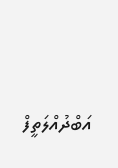އަބްދުއްލަތީފް